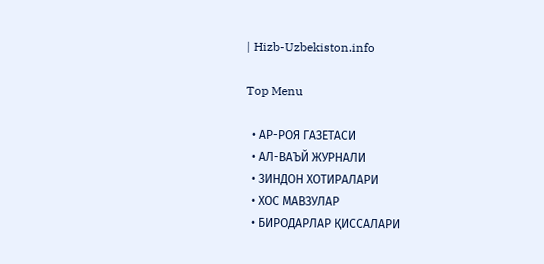| Hizb-Uzbekiston.info

Top Menu

  • АР-РОЯ ГАЗЕТАСИ
  • АЛ-ВАЪЙ ЖУРНАЛИ
  • ЗИНДОН ХОТИРАЛАРИ
  • ХОС МАВЗУЛАР
  • БИРОДАРЛАР ҚИССАЛАРИ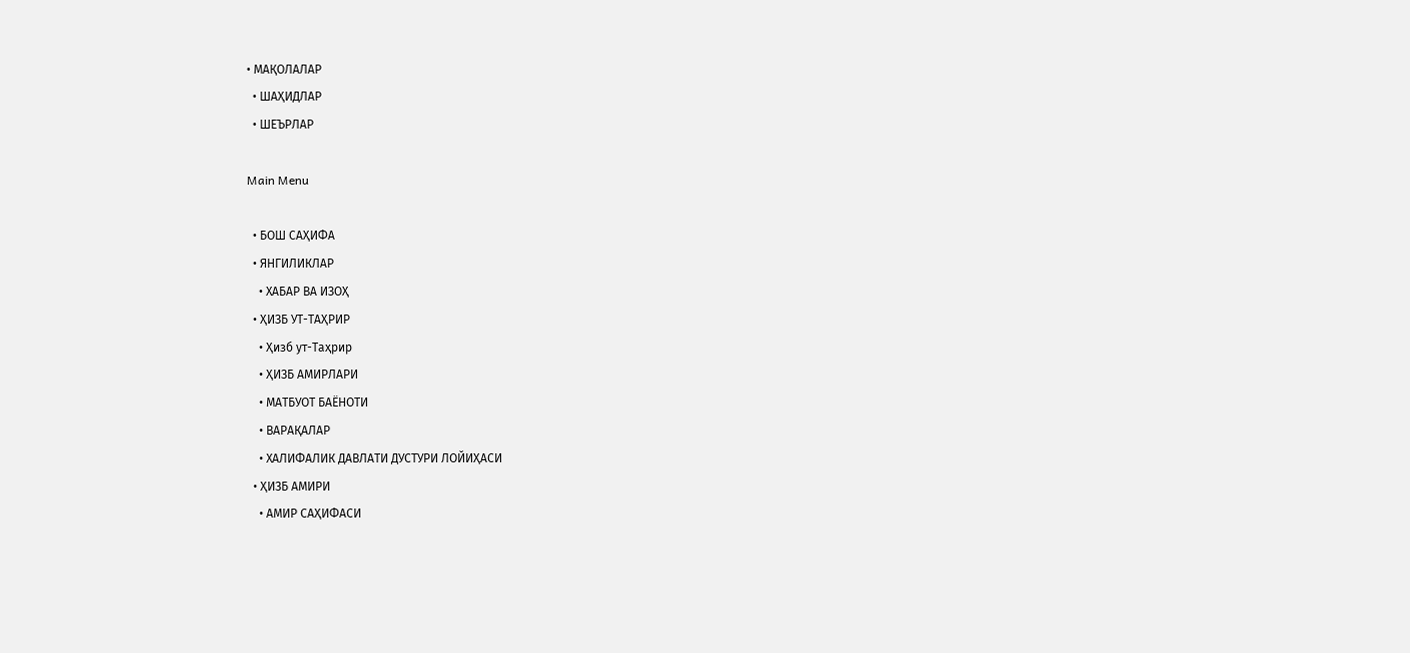• МАҚОЛАЛАР
  • ШАҲИДЛАР
  • ШЕЪРЛАР

Main Menu

  • БОШ САҲИФА
  • ЯНГИЛИКЛАР
    • ХАБАР ВА ИЗОҲ
  • ҲИЗБ УТ-ТАҲРИР
    • Ҳизб ут-Таҳрир
    • ҲИЗБ АМИРЛАРИ
    • МАТБУОТ БАЁНОТИ
    • ВАРАҚАЛАР
    • ХАЛИФАЛИК ДАВЛАТИ ДУСТУРИ ЛОЙИҲАСИ
  • ҲИЗБ АМИРИ
    • АМИР САҲИФАСИ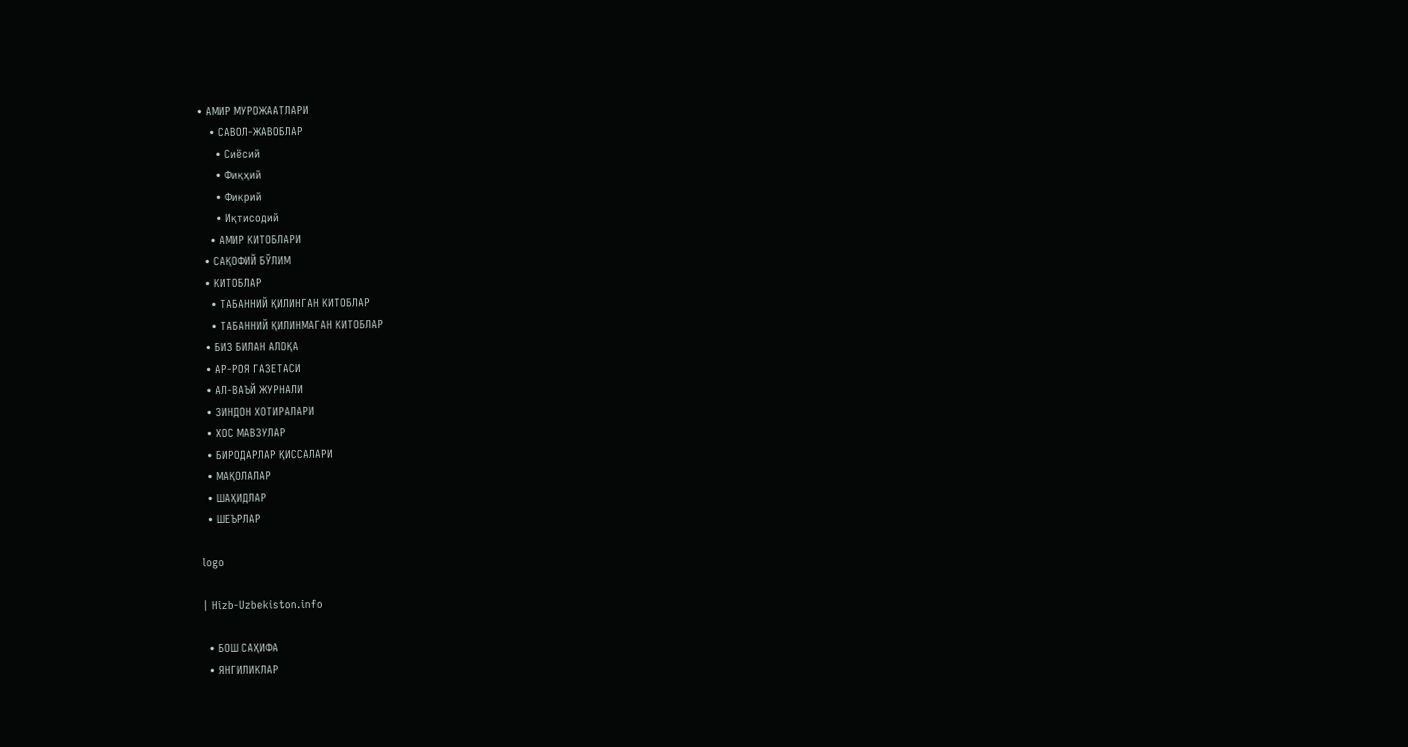• АМИР МУРОЖААТЛАРИ
    • САВОЛ-ЖАВОБЛАР
      • Сиёсий
      • Фиқҳий
      • Фикрий
      • Иқтисодий
    • АМИР КИТОБЛАРИ
  • САҚОФИЙ БЎЛИМ
  • КИТОБЛАР
    • ТАБАННИЙ ҚИЛИНГАН КИТОБЛАР
    • ТАБАННИЙ ҚИЛИНМАГАН КИТОБЛАР
  • БИЗ БИЛАН АЛОҚА
  • АР-РОЯ ГАЗЕТАСИ
  • АЛ-ВАЪЙ ЖУРНАЛИ
  • ЗИНДОН ХОТИРАЛАРИ
  • ХОС МАВЗУЛАР
  • БИРОДАРЛАР ҚИССАЛАРИ
  • МАҚОЛАЛАР
  • ШАҲИДЛАР
  • ШЕЪРЛАР

logo

| Hizb-Uzbekiston.info

  • БОШ САҲИФА
  • ЯНГИЛИКЛАР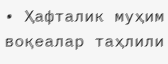• Ҳафталик муҳим воқеалар таҳлили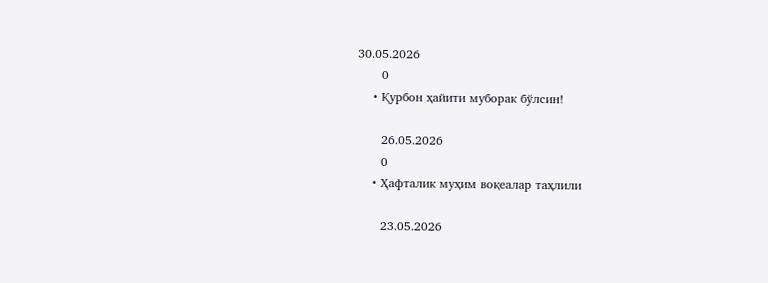30.05.2026
      0
    • Қурбон ҳайити муборак бўлсин!

      26.05.2026
      0
    • Ҳафталик муҳим воқеалар таҳлили

      23.05.2026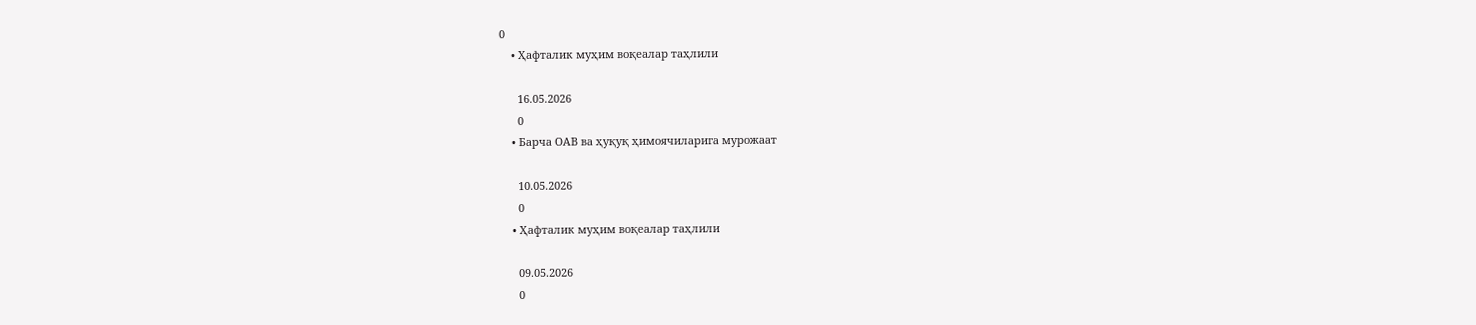0
    • Ҳафталик муҳим воқеалар таҳлили

      16.05.2026
      0
    • Барча ОАВ ва ҳуқуқ ҳимоячиларига мурожаат

      10.05.2026
      0
    • Ҳафталик муҳим воқеалар таҳлили

      09.05.2026
      0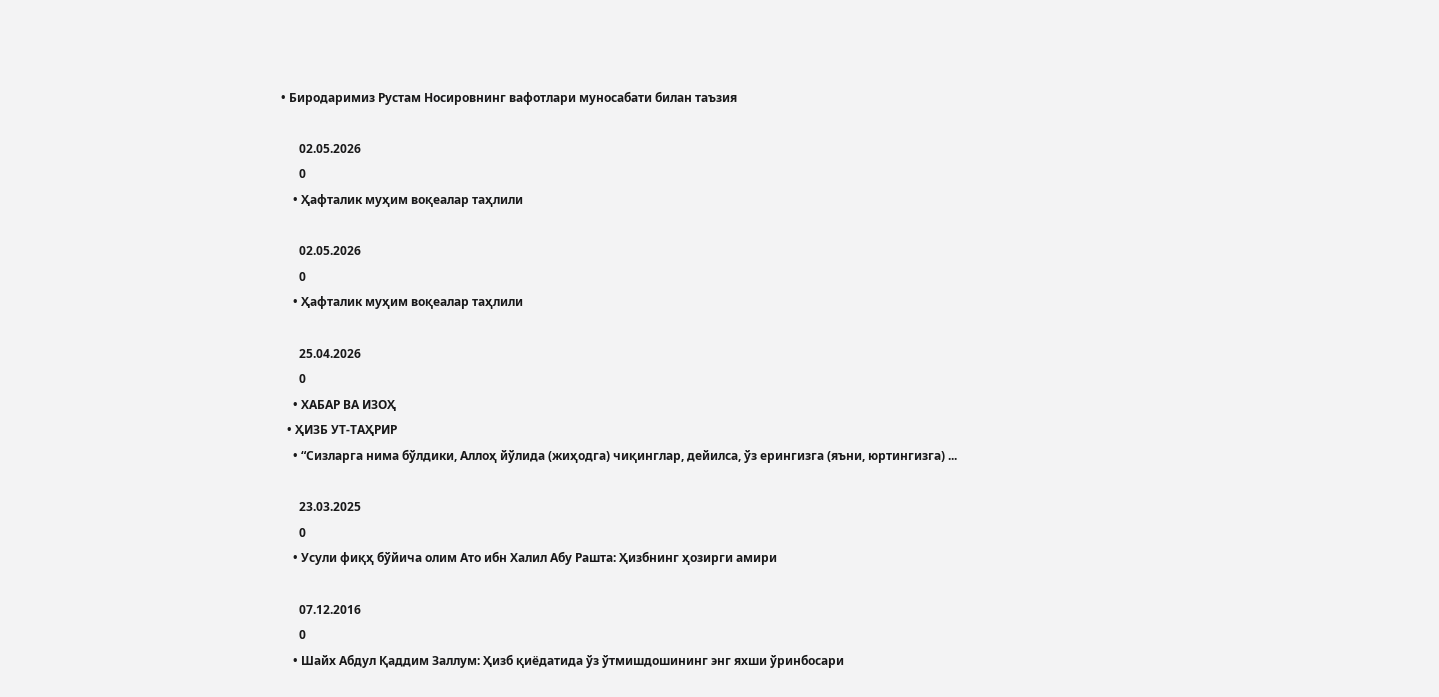• Биродаримиз Рустам Носировнинг вафотлари муносабати билан таъзия

      02.05.2026
      0
    • Ҳафталик муҳим воқеалар таҳлили

      02.05.2026
      0
    • Ҳафталик муҳим воқеалар таҳлили

      25.04.2026
      0
    • ХАБАР ВА ИЗОҲ
  • ҲИЗБ УТ-ТАҲРИР
    • “Сизларга нима бўлдики, Аллоҳ йўлида (жиҳодга) чиқинглар, дейилса, ўз ерингизга (яъни, юртингизга) ...

      23.03.2025
      0
    • Усули фиқҳ бўйича олим Ато ибн Халил Абу Рашта: Ҳизбнинг ҳозирги амири

      07.12.2016
      0
    • Шайх Абдул Қаддим Заллум: Ҳизб қиёдатида ўз ўтмишдошининг энг яхши ўринбосари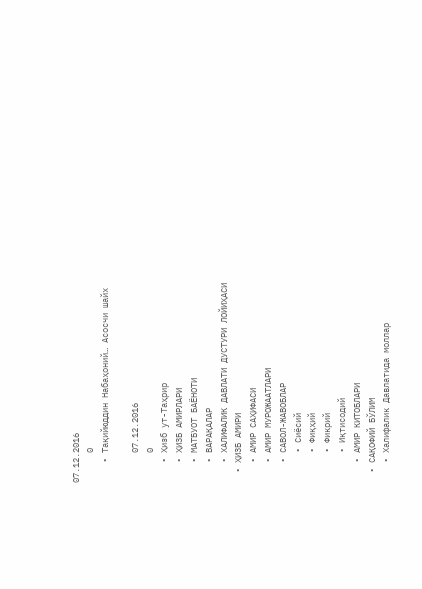07.12.2016
      0
    • Тақийюддин Набаҳоний… Асосчи шайх

      07.12.2016
      0
    • Ҳизб ут-Таҳрир
    • ҲИЗБ АМИРЛАРИ
    • МАТБУОТ БАЁНОТИ
    • ВАРАҚАЛАР
    • ХАЛИФАЛИК ДАВЛАТИ ДУСТУРИ ЛОЙИҲАСИ
  • ҲИЗБ АМИРИ
    • АМИР САҲИФАСИ
    • АМИР МУРОЖААТЛАРИ
    • САВОЛ-ЖАВОБЛАР
      • Сиёсий
      • Фиқҳий
      • Фикрий
      • Иқтисодий
    • АМИР КИТОБЛАРИ
  • САҚОФИЙ БЎЛИМ
    • Халифалик Давлатида моллар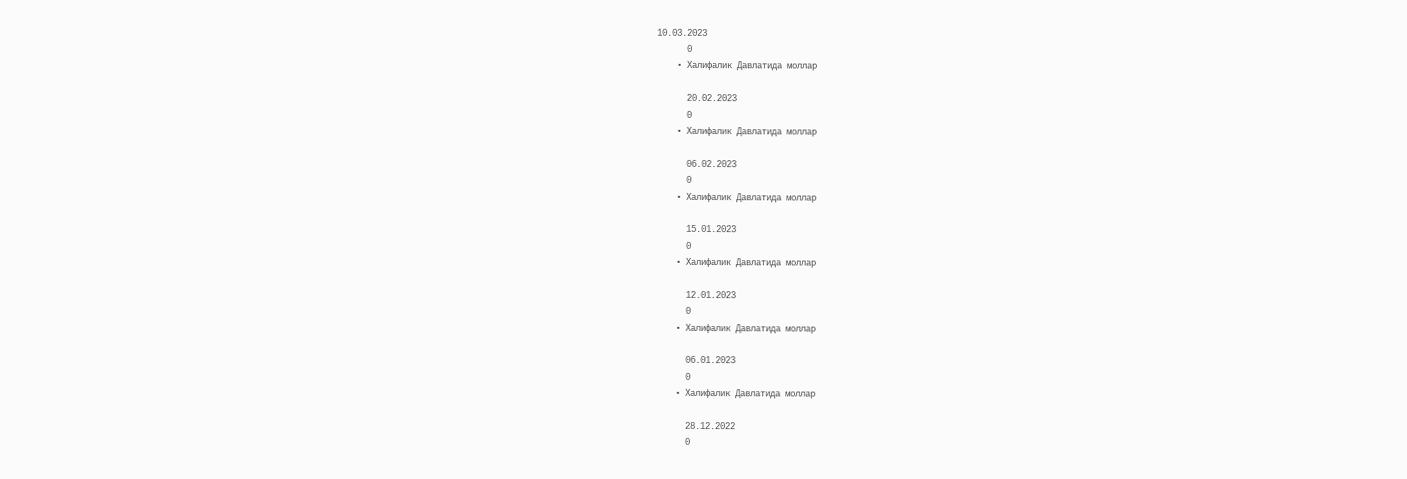10.03.2023
      0
    • Халифалик Давлатида моллар

      20.02.2023
      0
    • Халифалик Давлатида моллар

      06.02.2023
      0
    • Халифалик Давлатида моллар

      15.01.2023
      0
    • Халифалик Давлатида моллар

      12.01.2023
      0
    • Халифалик Давлатида моллар

      06.01.2023
      0
    • Халифалик Давлатида моллар

      28.12.2022
      0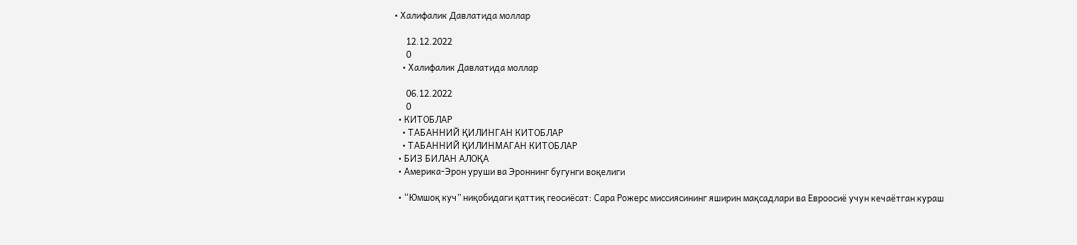• Халифалик Давлатида моллар

      12.12.2022
      0
    • Халифалик Давлатида моллар

      06.12.2022
      0
  • КИТОБЛАР
    • ТАБАННИЙ ҚИЛИНГАН КИТОБЛАР
    • ТАБАННИЙ ҚИЛИНМАГАН КИТОБЛАР
  • БИЗ БИЛАН АЛОҚА
  • Америка-Эрон уруши ва Эроннинг бугунги воқелиги

  • “Юмшоқ куч” ниқобидаги қаттиқ геосиёсат: Сара Рожерс миссиясининг яширин мақсадлари ва Евроосиё учун кечаётган кураш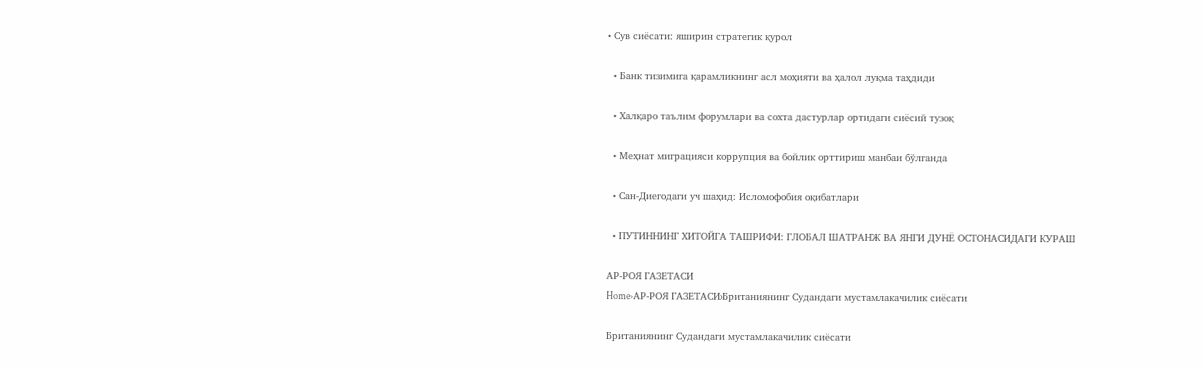• Сув сиёсати: яширин стратегик қурол

  • Банк тизимига қарамликнинг асл моҳияти ва ҳалол луқма таҳдиди

  • Халқаро таълим форумлари ва сохта дастурлар ортидаги сиёсий тузоқ

  • Меҳнат миграцияси коррупция ва бойлик орттириш манбаи бўлганда

  • Сан-Диегодаги уч шаҳид: Исломофобия оқибатлари

  • ПУТИННИНГ ХИТОЙГА ТАШРИФИ: ГЛОБАЛ ШАТРАНЖ ВА ЯНГИ ДУНЁ ОСТОНАСИДАГИ КУРАШ

АР-РОЯ ГАЗЕТАСИ
Home›АР-РОЯ ГАЗЕТАСИ›Британиянинг Судандаги мустамлакачилик сиёсати

Британиянинг Судандаги мустамлакачилик сиёсати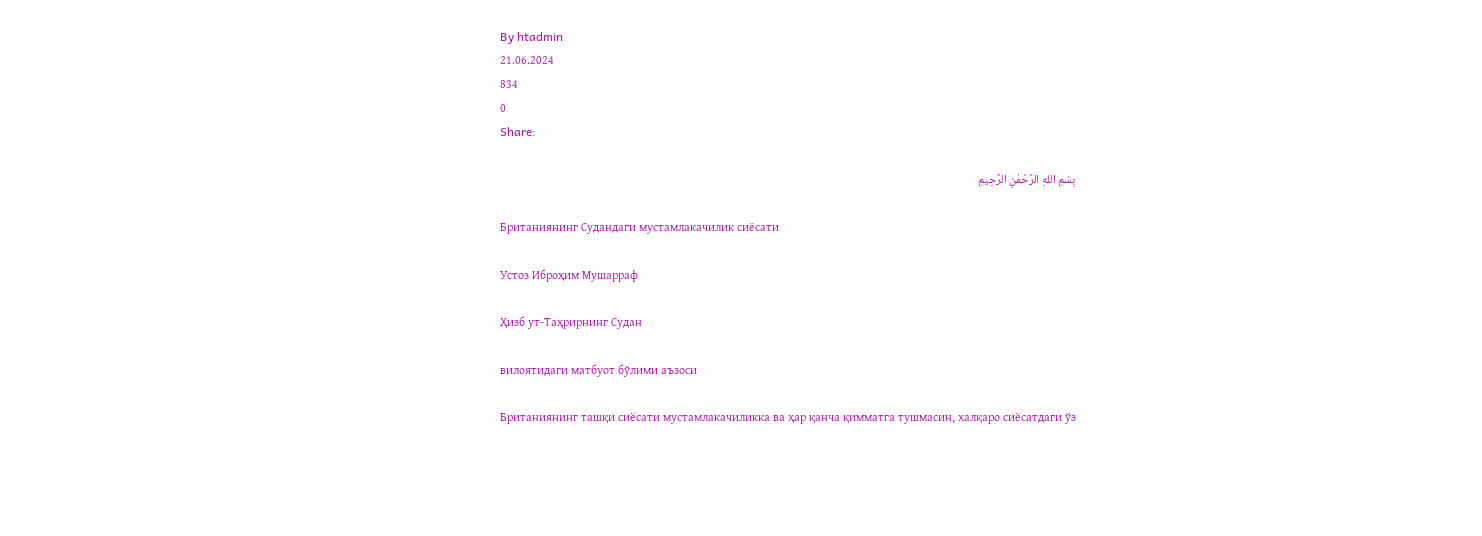By htadmin
21.06.2024
834
0
Share:

بِسْمِ اللهِ الرَّحْمٰنِ الرَّحِيمِ

Британиянинг Судандаги мустамлакачилик сиёсати

Устоз Иброҳим Мушарраф

Ҳизб ут-Таҳрирнинг Судан

вилоятидаги матбуот бўлими аъзоси

Британиянинг ташқи сиёсати мустамлакачиликка ва ҳар қанча қимматга тушмасин, халқаро сиёсатдаги ўз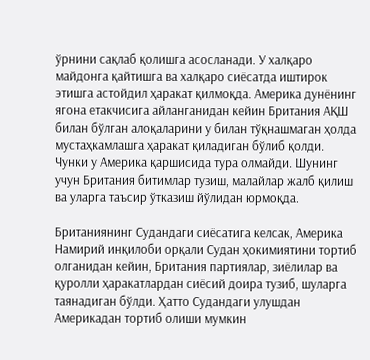ўрнини сақлаб қолишга асосланади. У халқаро майдонга қайтишга ва халқаро сиёсатда иштирок этишга астойдил ҳаракат қилмоқда. Америка дунёнинг ягона етакчисига айланганидан кейин Британия АҚШ билан бўлган алоқаларини у билан тўқнашмаган ҳолда мустаҳкамлашга ҳаракат қиладиган бўлиб қолди. Чунки у Америка қаршисида тура олмайди. Шунинг учун Британия битимлар тузиш, малайлар жалб қилиш ва уларга таъсир ўтказиш йўлидан юрмоқда.

Британиянинг Судандаги сиёсатига келсак, Америка Намирий инқилоби орқали Судан ҳокимиятини тортиб олганидан кейин, Британия партиялар, зиёлилар ва қуролли ҳаракатлардан сиёсий доира тузиб, шуларга таянадиган бўлди. Ҳатто Судандаги улушдан Америкадан тортиб олиши мумкин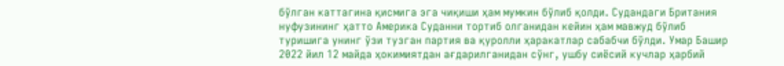бўлган каттагина қисмига эга чиқиши ҳам мумкин бўлиб қолди. Судандаги Британия нуфузининг ҳатто Америка Суданни тортиб олганидан кейин ҳам мавжуд бўлиб туришига унинг ўзи тузган партия ва қуролли ҳаракатлар сабабчи бўлди. Умар Башир 2022 йил 12 майда ҳокимиятдан ағдарилганидан сўнг, ушбу сиёсий кучлар ҳарбий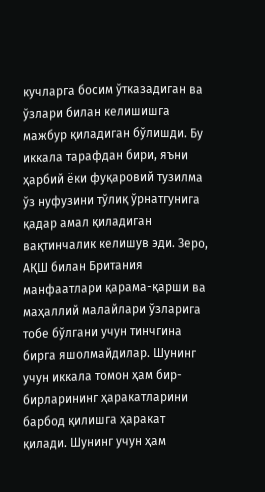кучларга босим ўтказадиган ва ўзлари билан келишишга мажбур қиладиган бўлишди. Бу иккала тарафдан бири, яъни ҳарбий ёки фуқаровий тузилма ўз нуфузини тўлиқ ўрнатгунига қадар амал қиладиган вақтинчалик келишув эди. Зеро, АҚШ билан Британия манфаатлари қарама-қарши ва маҳаллий малайлари ўзларига тобе бўлгани учун тинчгина бирга яшолмайдилар. Шунинг учун иккала томон ҳам бир-бирларининг ҳаракатларини барбод қилишга ҳаракат қилади. Шунинг учун ҳам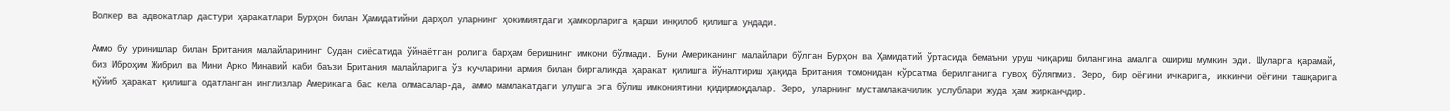Волкер ва адвокатлар дастури ҳаракатлари Бурҳон билан Ҳамидатийни дарҳол уларнинг ҳокимиятдаги ҳамкорларига қарши инқилоб қилишга ундади.

Аммо бу уринишлар билан Британия малайларининг Судан сиёсатида ўйнаётган ролига барҳам беришнинг имкони бўлмади. Буни Американинг малайлари бўлган Бурҳон ва Ҳамидатий ўртасида бемаъни уруш чиқариш билангина амалга ошириш мумкин эди. Шуларга қарамай, биз Иброҳим Жибрил ва Мини Арко Минавий каби баъзи Британия малайларига ўз кучларини армия билан биргаликда ҳаракат қилишга йўналтириш ҳақида Британия томонидан кўрсатма берилганига гувоҳ бўляпмиз. Зеро, бир оёғини ичкарига, иккинчи оёғини ташқарига қўйиб ҳаракат қилишга одатланган инглизлар Америкага бас кела олмасалар-да, аммо мамлакатдаги улушга эга бўлиш имкониятини қидирмоқдалар. Зеро, уларнинг мустамлакачилик услублари жуда ҳам жирканчдир.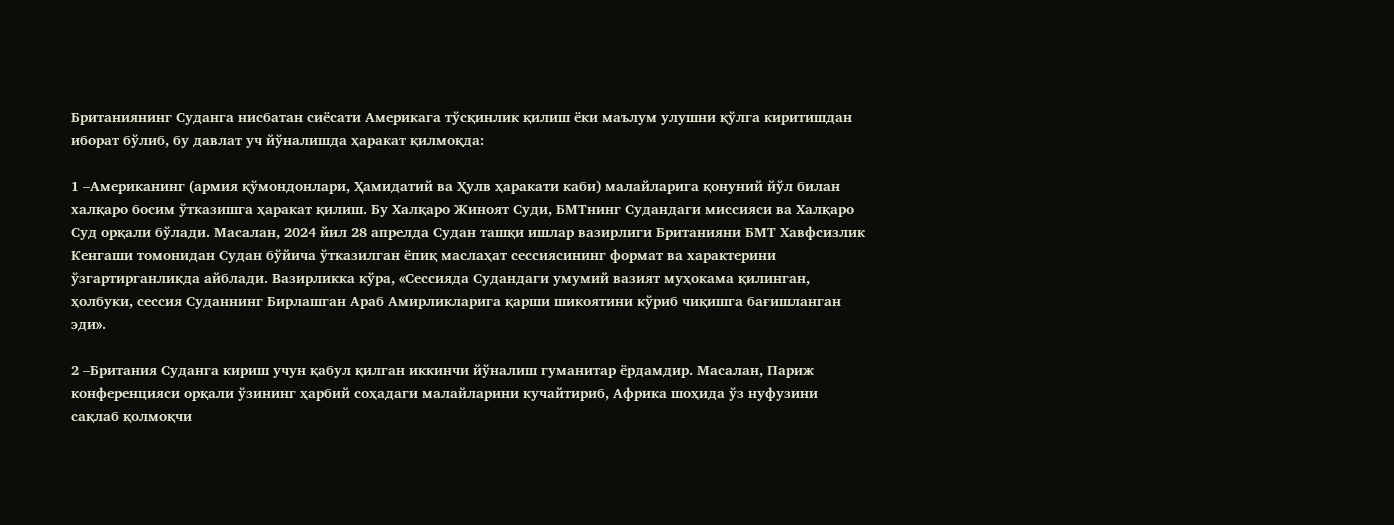Британиянинг Суданга нисбатан сиёсати Америкага тўсқинлик қилиш ёки маълум улушни қўлга киритишдан иборат бўлиб, бу давлат уч йўналишда ҳаракат қилмоқда:

1 –Американинг (армия қўмондонлари, Ҳамидатий ва Ҳулв ҳаракати каби) малайларига қонуний йўл билан халқаро босим ўтказишга ҳаракат қилиш. Бу Халқаро Жиноят Суди, БМТнинг Судандаги миссияси ва Халқаро Суд орқали бўлади. Масалан, 2024 йил 28 апрелда Судан ташқи ишлар вазирлиги Британияни БМТ Хавфсизлик Кенгаши томонидан Судан бўйича ўтказилган ёпиқ маслаҳат сессиясининг формат ва характерини ўзгартирганликда айблади. Вазирликка кўра, «Сессияда Судандаги умумий вазият муҳокама қилинган, ҳолбуки, сессия Суданнинг Бирлашган Араб Амирликларига қарши шикоятини кўриб чиқишга бағишланган эди».

2 –Британия Суданга кириш учун қабул қилган иккинчи йўналиш гуманитар ёрдамдир. Масалан, Париж конференцияси орқали ўзининг ҳарбий соҳадаги малайларини кучайтириб, Африка шоҳида ўз нуфузини сақлаб қолмоқчи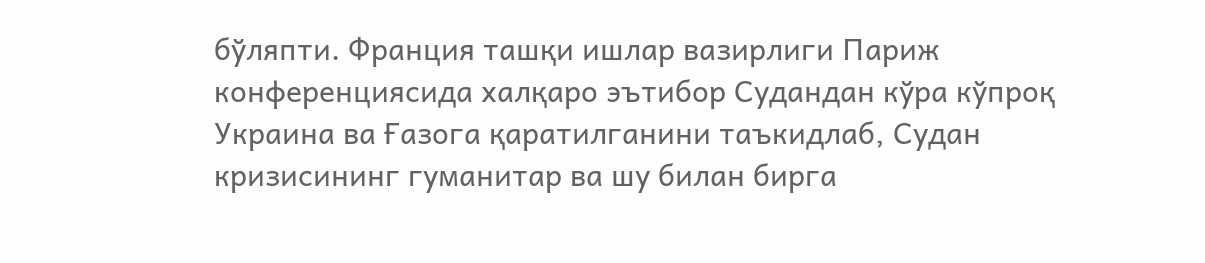бўляпти. Франция ташқи ишлар вазирлиги Париж конференциясида халқаро эътибор Судандан кўра кўпроқ Украина ва Ғазога қаратилганини таъкидлаб, Судан кризисининг гуманитар ва шу билан бирга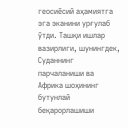геосиёсий аҳамиятга эга эканини урғулаб ўтди. Ташқи ишлар вазирлиги, шунингдек, Суданнинг парчаланиши ва Африка шоҳининг бутунлай беқарорлашиши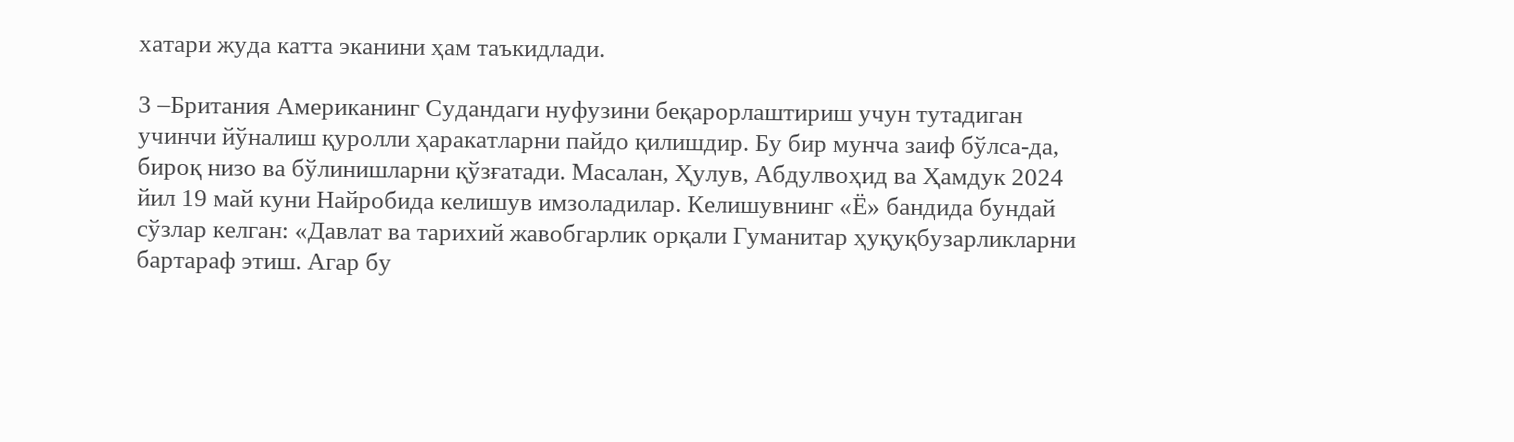хатари жуда катта эканини ҳам таъкидлади.

3 –Британия Американинг Судандаги нуфузини беқарорлаштириш учун тутадиган учинчи йўналиш қуролли ҳаракатларни пайдо қилишдир. Бу бир мунча заиф бўлса-да, бироқ низо ва бўлинишларни қўзғатади. Масалан, Ҳулув, Абдулвоҳид ва Ҳамдук 2024 йил 19 май куни Найробида келишув имзоладилар. Келишувнинг «Ё» бандида бундай сўзлар келган: «Давлат ва тарихий жавобгарлик орқали Гуманитар ҳуқуқбузарликларни бартараф этиш. Агар бу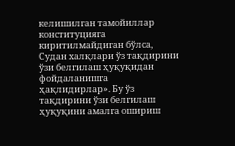келишилган тамойиллар конституцияга киритилмайдиган бўлса, Судан халқлари ўз тақдирини ўзи белгилаш ҳуқуқидан фойдаланишга ҳақлидирлар». Бу ўз тақдирини ўзи белгилаш ҳуқуқини амалга ошириш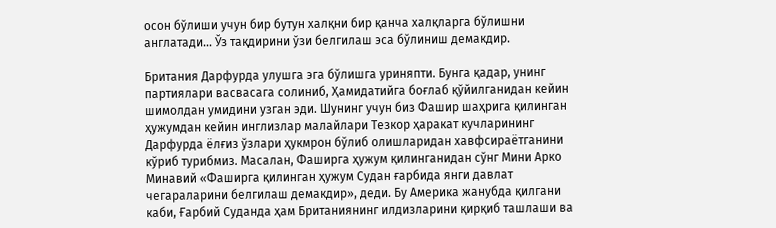осон бўлиши учун бир бутун халқни бир қанча халқларга бўлишни англатади… Ўз тақдирини ўзи белгилаш эса бўлиниш демакдир.

Британия Дарфурда улушга эга бўлишга уриняпти. Бунга қадар, унинг партиялари васвасага солиниб, Ҳамидатийга боғлаб қўйилганидан кейин шимолдан умидини узган эди. Шунинг учун биз Фашир шаҳрига қилинган ҳужумдан кейин инглизлар малайлари Тезкор ҳаракат кучларининг Дарфурда ёлғиз ўзлари ҳукмрон бўлиб олишларидан хавфсираётганини кўриб турибмиз. Масалан, Фаширга ҳужум қилинганидан сўнг Мини Арко Минавий «Фаширга қилинган ҳужум Судан ғарбида янги давлат чегараларини белгилаш демакдир», деди. Бу Америка жанубда қилгани каби, Ғарбий Суданда ҳам Британиянинг илдизларини қирқиб ташлаши ва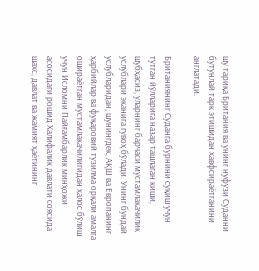шу тариқа Британия ва унинг нуфузи Суданни бутунлай тарк этишидан хавфсираётганини англатади.

Британиянинг Суданга бурнини суқиш учун тутган йўлларига назар ташлаган киши, шубҳасиз, уларнинг барчаси мустамлакачилик услублари эканига гувоҳ бўлади. Унинг бундай услубларидан, шунингдек, АҚШ ва Европанинг ҳарбийлар ва фуқаровий тузилма орқали амалга ошираётган мустамлакачилигидан халос бўлиш учун Исломни Пайғамбарлик минҳожи асосидаги рошид Халифалик давлати соясида шахс, давлат ва жамият ҳаётининг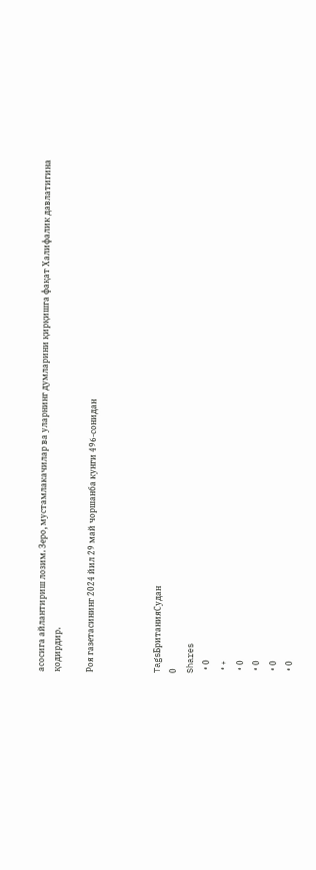асосига айлантириш лозим. Зеро, мустамлакачилар ва уларнинг думларини қирқишга фақат Халифалик давлатигина қодирдир.

Роя газетасининг 2024 йил 29 май чоршанба кунги 496-сонидан



TagsБританияСудан
0
Shares
  • 0
  • +
  • 0
  • 0
  • 0
  • 0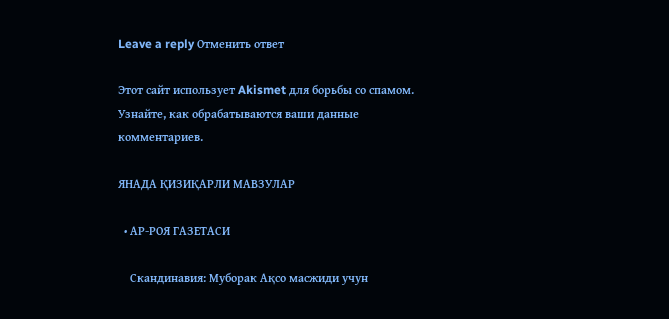Leave a reply Отменить ответ

Этот сайт использует Akismet для борьбы со спамом. Узнайте, как обрабатываются ваши данные комментариев.

ЯНАДА ҚИЗИҚАРЛИ МАВЗУЛАР

  • АР-РОЯ ГАЗЕТАСИ

    Скандинавия: Муборак Ақсо масжиди учун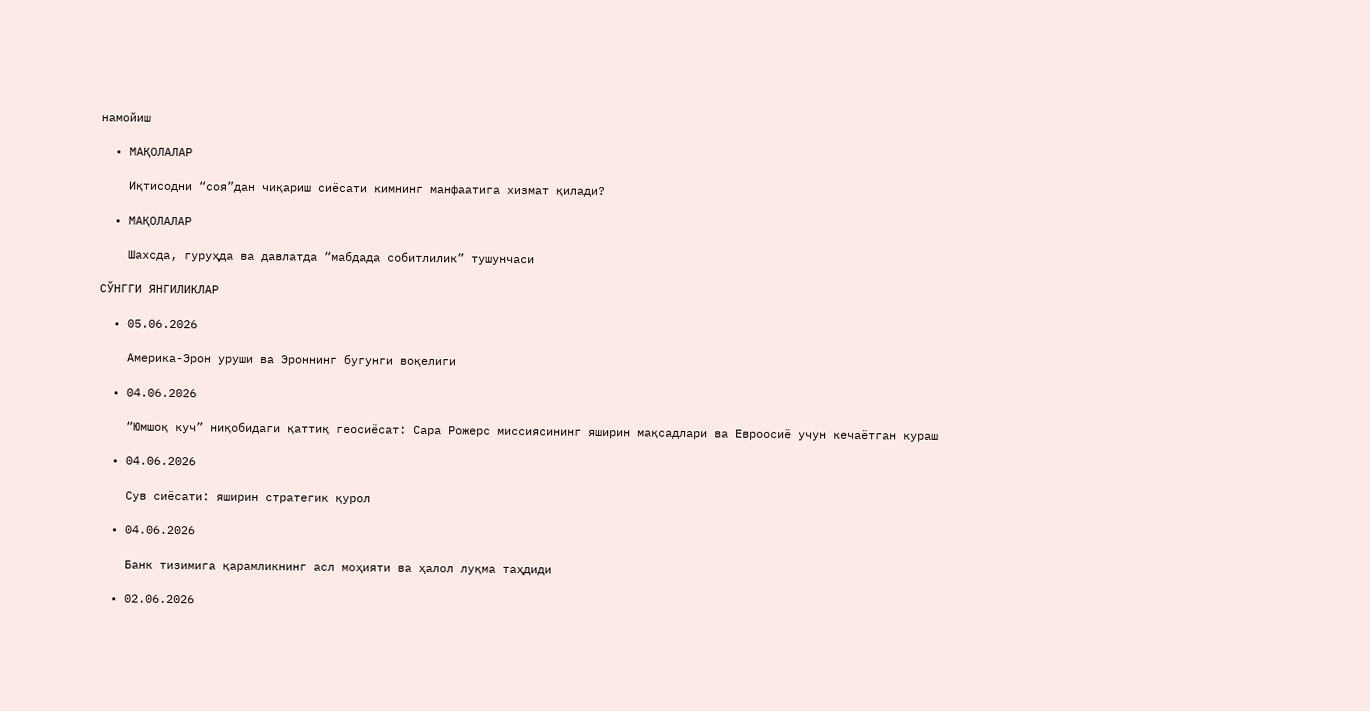намойиш

  • МАҚОЛАЛАР

    Иқтисодни “соя”дан чиқариш сиёсати кимнинг манфаатига хизмат қилади?

  • МАҚОЛАЛАР

    Шахсда, гуруҳда ва давлатда “мабдада собитлилик” тушунчаси

СЎНГГИ ЯНГИЛИКЛАР

  • 05.06.2026

    Америка-Эрон уруши ва Эроннинг бугунги воқелиги

  • 04.06.2026

    “Юмшоқ куч” ниқобидаги қаттиқ геосиёсат: Сара Рожерс миссиясининг яширин мақсадлари ва Евроосиё учун кечаётган кураш

  • 04.06.2026

    Сув сиёсати: яширин стратегик қурол

  • 04.06.2026

    Банк тизимига қарамликнинг асл моҳияти ва ҳалол луқма таҳдиди

  • 02.06.2026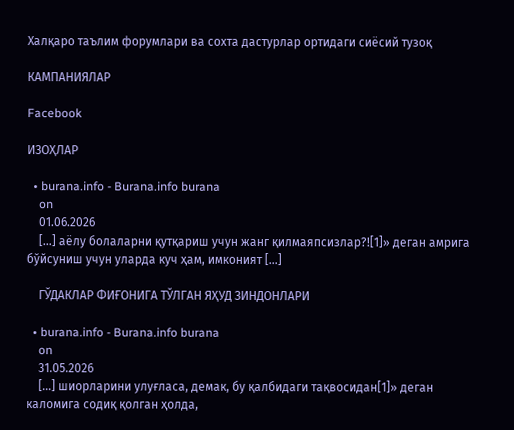Халқаро таълим форумлари ва сохта дастурлар ортидаги сиёсий тузоқ

КАМПАНИЯЛАР

Facebook

ИЗОҲЛАР

  • burana.info - Burana.info burana
    on
    01.06.2026
    […] аёлу болаларни қутқариш учун жанг қилмаяпсизлар?![1]» деган амрига бўйсуниш учун уларда куч ҳам, имконият […]

    ГЎДАКЛАР ФИҒОНИГА ТЎЛГАН ЯҲУД ЗИНДОНЛАРИ

  • burana.info - Burana.info burana
    on
    31.05.2026
    […] шиорларини улуғласа, демак, бу қалбидаги тақвосидан[1]» деган каломига содиқ қолган ҳолда,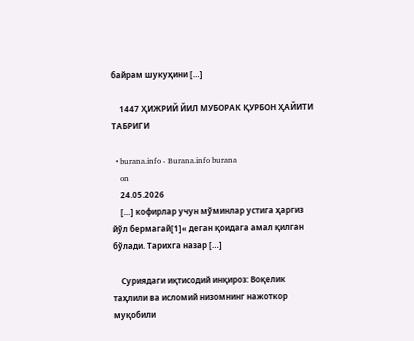байрам шукуҳини […]

    1447 ҲИЖРИЙ ЙИЛ МУБОРАК ҚУРБОН ҲАЙИТИ ТАБРИГИ

  • burana.info - Burana.info burana
    on
    24.05.2026
    […] кофирлар учун мўминлар устига ҳаргиз йўл бермагай[1]« деган қоидага амал қилган бўлади. Тарихга назар […]

    Суриядаги иқтисодий инқироз: Воқелик таҳлили ва исломий низомнинг нажоткор муқобили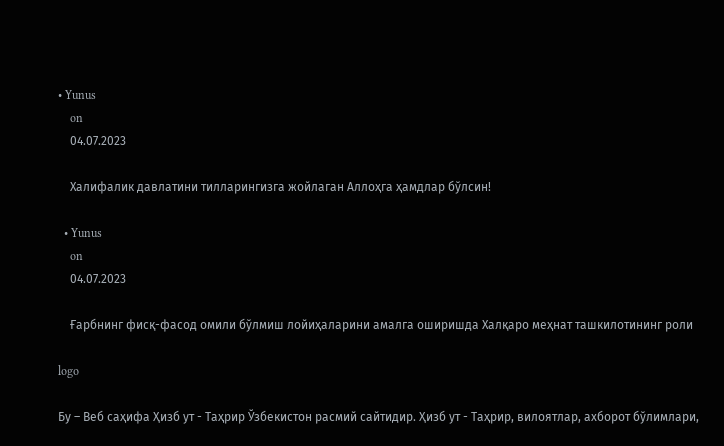• Yunus
    on
    04.07.2023

    Халифалик давлатини тилларингизга жойлаган Аллоҳга ҳамдлар бўлсин!

  • Yunus
    on
    04.07.2023

    Ғарбнинг фисқ-фасод омили бўлмиш лойиҳаларини амалга оширишда Халқаро меҳнат ташкилотининг роли

logo

Бу – Веб саҳифа Ҳизб ут - Таҳрир Ўзбекистон расмий сайтидир. Ҳизб ут - Таҳрир, вилоятлар, ахборот бўлимлари,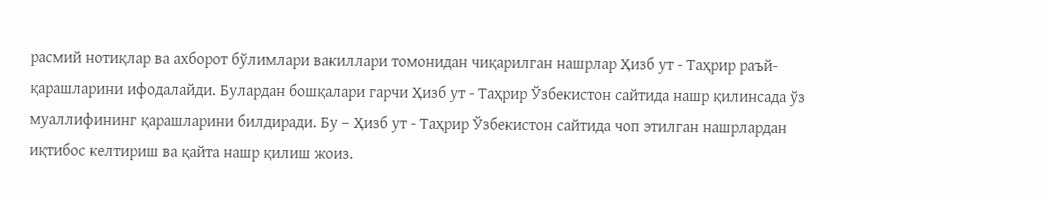расмий нотиқлар ва ахборот бўлимлари вакиллари томонидан чиқарилган нашрлар Ҳизб ут - Таҳрир раъй-қарашларини ифодалайди. Булардан бошқалари гарчи Ҳизб ут - Таҳрир Ўзбекистон сайтида нашр қилинсада ўз муаллифининг қарашларини билдиради. Бу – Ҳизб ут - Таҳрир Ўзбекистон сайтида чоп этилган нашрлардан иқтибос келтириш ва қайта нашр қилиш жоиз.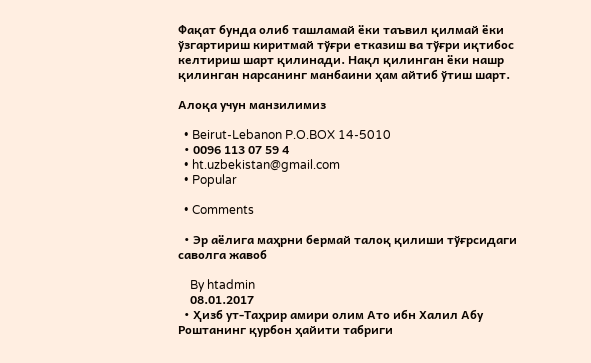Фақат бунда олиб ташламай ёки таъвил қилмай ёки ўзгартириш киритмай тўғри етказиш ва тўғри иқтибос келтириш шарт қилинади. Нақл қилинган ёки нашр қилинган нарсанинг манбаини ҳам айтиб ўтиш шарт.

Алоқа учун манзилимиз

  • Beirut-Lebanon P.O.BOX 14-5010
  • 0096 113 07 59 4
  • ht.uzbekistan@gmail.com
  • Popular

  • Comments

  • Эр аёлига маҳрни бермай талоқ қилиши тўғрсидаги саволга жавоб

    By htadmin
    08.01.2017
  • Ҳизб ут-Таҳрир амири олим Ато ибн Халил Абу Роштанинг қурбон ҳайити табриги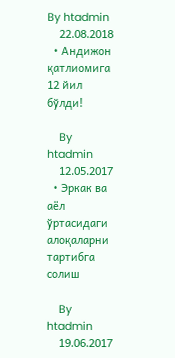By htadmin
    22.08.2018
  • Андижон қатлиомига 12 йил бўлди!

    By htadmin
    12.05.2017
  • Эркак ва аёл ўртасидаги алоқаларни тартибга солиш

    By htadmin
    19.06.2017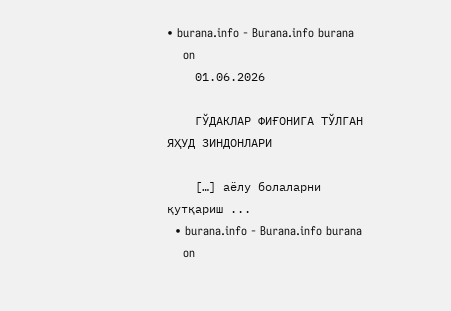• burana.info - Burana.info burana
    on
    01.06.2026

    ГЎДАКЛАР ФИҒОНИГА ТЎЛГАН ЯҲУД ЗИНДОНЛАРИ

    […] аёлу болаларни қутқариш ...
  • burana.info - Burana.info burana
    on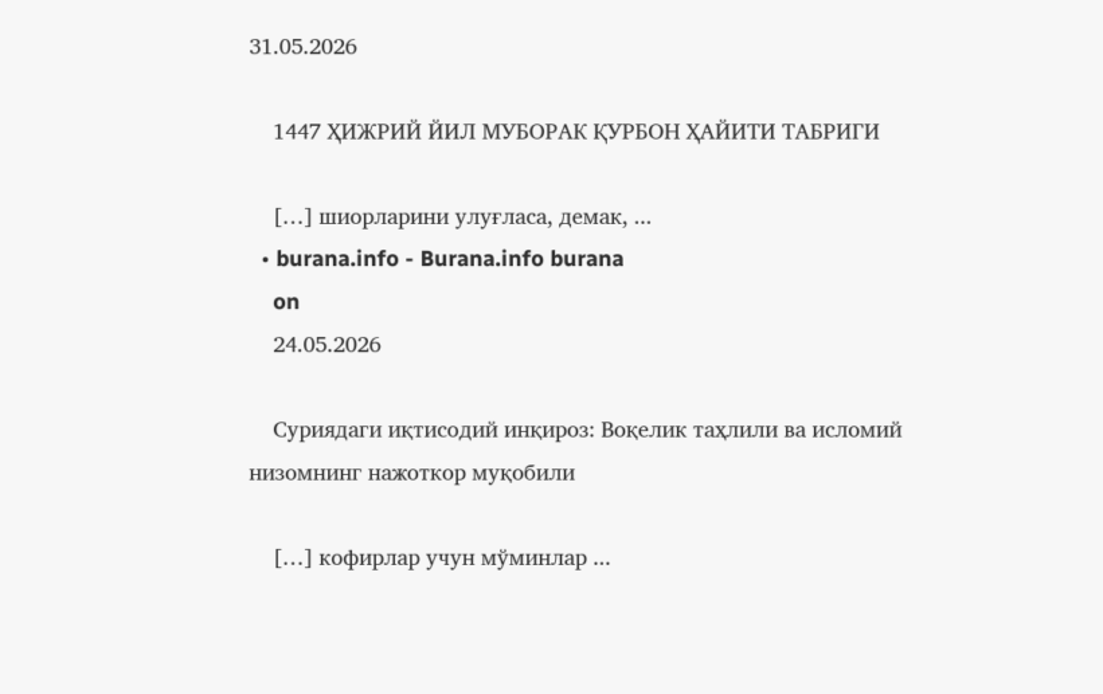31.05.2026

    1447 ҲИЖРИЙ ЙИЛ МУБОРАК ҚУРБОН ҲАЙИТИ ТАБРИГИ

    […] шиорларини улуғласа, демак, ...
  • burana.info - Burana.info burana
    on
    24.05.2026

    Суриядаги иқтисодий инқироз: Воқелик таҳлили ва исломий низомнинг нажоткор муқобили

    […] кофирлар учун мўминлар ...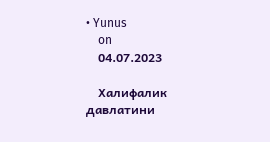• Yunus
    on
    04.07.2023

    Халифалик давлатини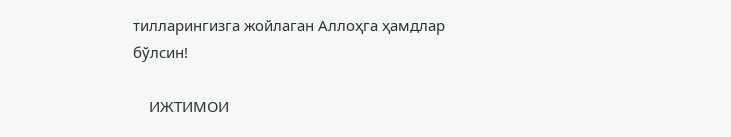тилларингизга жойлаган Аллоҳга ҳамдлар бўлсин!

    ИЖТИМОИ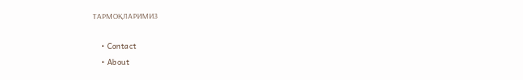ТАРМОҚЛАРИМИЗ

    • Contact
    • About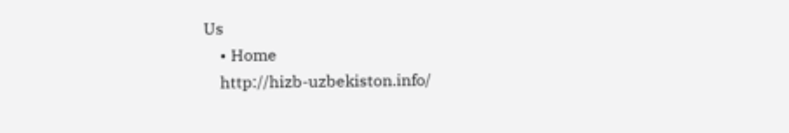Us
    • Home
    http://hizb-uzbekiston.info/